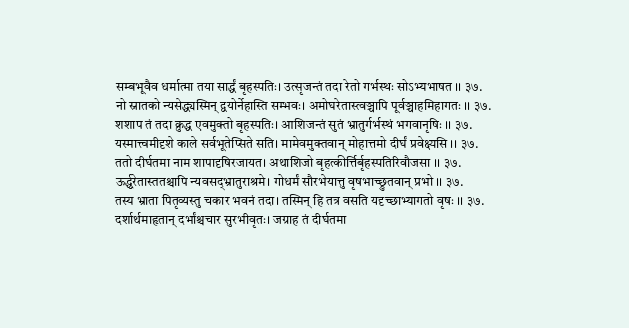सम्बभूवैव धर्मात्मा तया सार्द्धं बृहस्पतिः। उत्सृजन्तं तदा रेतो गर्भस्थः सोऽभ्यभाषत ।। ३७.
नो स्नातको न्यसेद्ध्यस्मिन् द्वयोर्नेहास्ति सम्भवः। अमोघरेतास्त्वञ्चापि पूर्वञ्चाहमिहागतः ।। ३७.
शशाप तं तदा क्रुद्ध एवमुक्तो बृहस्पतिः। आशिजन्तं सुतं भ्रातुर्गर्भस्थं भगवानृषिः ।। ३७.
यस्मात्त्वमीदृशे काले सर्वभूतेप्सिते सति। मामेवमुक्तवान् मोहात्तमो दीर्घं प्रवेक्ष्यसि ।। ३७.
ततो दीर्घतमा नाम शापादृषिरजायत। अथाशिजो बृहत्कीर्त्तिर्बृहस्पतिरिवौजसा ।। ३७.
ऊर्द्ध्वरेतास्ततश्चापि न्यवसद्भ्रातुराश्रमे। गोधर्मं सौरभेयात्तु वृषभाच्छ्रुतवान् प्रभो ।। ३७.
तस्य भ्राता पितृव्यस्तु चकार भवनं तदा। तस्मिन् हि तत्र वसति यदृच्छाभ्यागतो वृषः ।। ३७.
दर्शार्थमाहृतान् दर्भांश्चचार सुरभीवृतः। जग्राह तं दीर्घतमा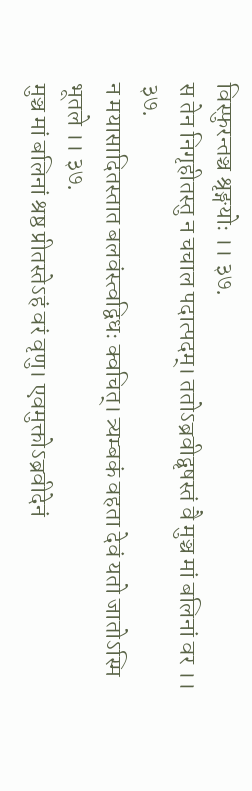विस्फुरन्तञ्च श्रृङ्गयोः ।। ३७.
स तेन निगृहीतस्तु न चचाल पदात्पदम्। ततोऽब्रवीद्वृषस्तं वै मुञ्च मां बलिनां वर ।। ३७.
न मयासादितस्तात बलवंस्त्वद्विधः क्वचित्। त्र्यम्बकं वहता देवं यतो जातोऽस्मि भूतले ।। ३७.
मुञ्च मां बलिनां श्रष्ठ प्रीतस्तेऽहं वरं वृणु। एवमुक्तोऽब्रवीदेनं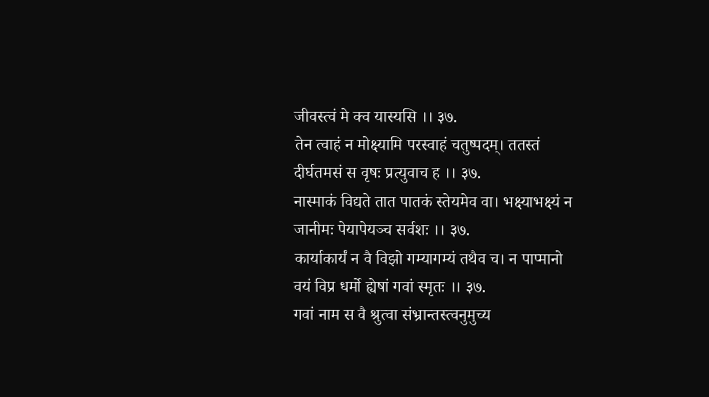जीवस्त्वं मे क्व यास्यसि ।। ३७.
तेन त्वाहं न मोक्ष्यामि परस्वाहं चतुष्पदम्। ततस्तं दीर्घतमसं स वृषः प्रत्युवाच ह ।। ३७.
नास्माकं विद्यते तात पातकं स्तेयमेव वा। भक्ष्याभक्ष्यं न जानीमः पेयापेयञ्च सर्वशः ।। ३७.
कार्याकार्यं न वै विझो गम्यागम्यं तथैव च। न पाप्मानो वयं विप्र धर्मो ह्येषां गवां स्मृतः ।। ३७.
गवां नाम स वै श्रुत्वा संभ्रान्तस्त्वनुमुच्य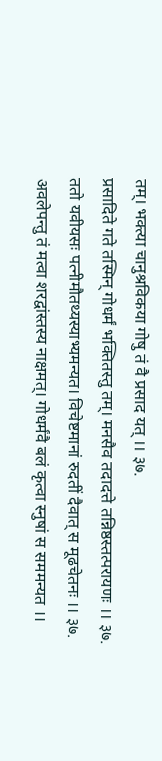तम्। भक्त्या चानुश्रविकया गोषु तं वै प्रसाद यत् ।। ३७.
प्रसादिते गते तस्मिन् गोधर्मं भक्तितस्तु तम्। मनसैव तदादत्ते तन्निष्ठस्तत्परायणः ।। ३७.
ततो यवीयसः पत्नीमौतथ्यस्याभ्यमन्यत। विचेष्टमानां रुदतीं दैवात् स मूढचेतनः ।। ३७.
अवलेपन्तु तं मत्वा शरद्वांस्तस्य नाक्षमत्। गोधर्मंवै बलं कृत्वा स्नुषां स सममन्यत ।।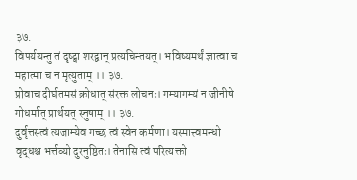३७.
विपर्ययन्तु तं दृष्ट्वा शरद्वान् प्रत्यचिन्तयत्। भविष्यमर्थं ज्ञात्वा च महात्मा च न मृत्युताम् ।। ३७.
प्रोवाच दीर्घतमसं क्रोधात् संरक्त लोचनः। गम्यागम्यं न जीनीषे गोधर्मात् प्रार्थयत् स्नुषाम् ।। ३७.
दुर्वृत्तस्त्वं त्यजाम्येव गच्छ त्वं स्वेन कर्मणा। यस्मात्त्वमन्धो वृद्धश्च भर्त्तव्यो दुरनुष्ठितः। तेनासि त्वं परित्यक्तो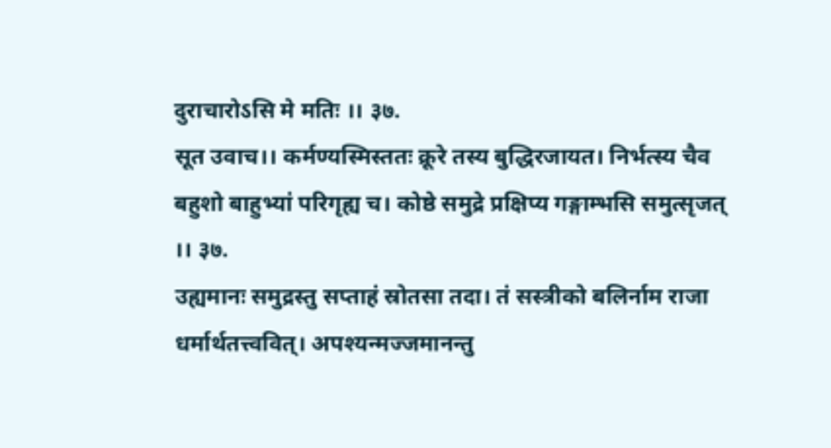दुराचारोऽसि मे मतिः ।। ३७.
सूत उवाच।। कर्मण्यस्मिस्ततः क्रूरे तस्य बुद्धिरजायत। निर्भत्स्य चैव बहुशो बाहुभ्यां परिगृह्य च। कोष्ठे समुद्रे प्रक्षिप्य गङ्गाम्भसि समुत्सृजत् ।। ३७.
उह्यमानः समुद्रस्तु सप्ताहं स्रोतसा तदा। तं सस्त्रीको बलिर्नाम राजा धर्मार्थतत्त्ववित्। अपश्यन्मज्जमानन्तु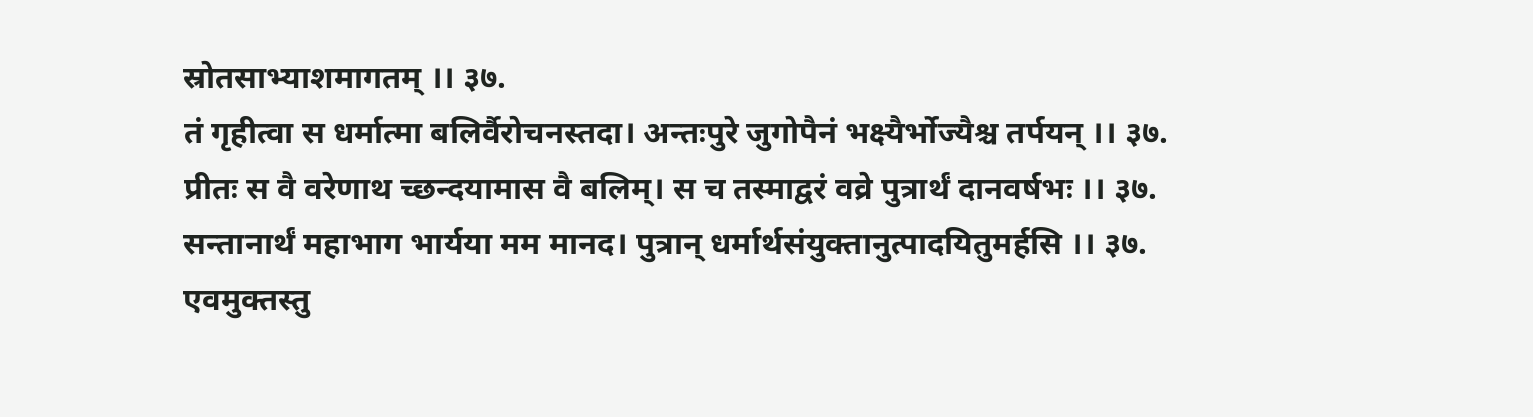स्रोतसाभ्याशमागतम् ।। ३७.
तं गृहीत्वा स धर्मात्मा बलिर्वैरोचनस्तदा। अन्तःपुरे जुगोपैनं भक्ष्यैर्भोज्यैश्च तर्पयन् ।। ३७.
प्रीतः स वै वरेणाथ च्छन्दयामास वै बलिम्। स च तस्माद्वरं वव्रे पुत्रार्थं दानवर्षभः ।। ३७.
सन्तानार्थं महाभाग भार्यया मम मानद। पुत्रान् धर्मार्थसंयुक्तानुत्पादयितुमर्हसि ।। ३७.
एवमुक्तस्तु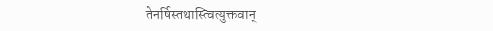तेनर्षिस्तथास्त्वित्युक्तवान्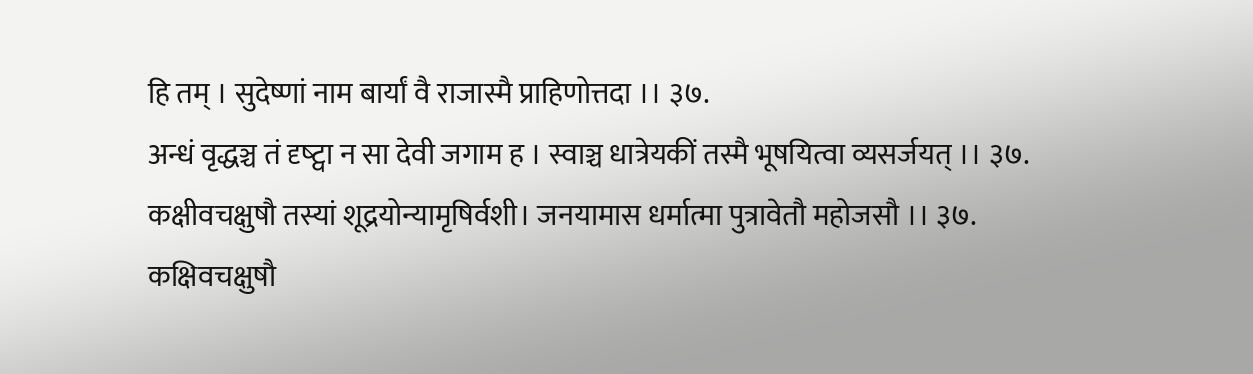हि तम् । सुदेष्णां नाम बार्यां वै राजास्मै प्राहिणोत्तदा ।। ३७.
अन्धं वृद्धञ्च तं दृष्ट्वा न सा देवी जगाम ह । स्वाञ्च धात्रेयकीं तस्मै भूषयित्वा व्यसर्जयत् ।। ३७.
कक्षीवचक्षुषौ तस्यां शूद्रयोन्यामृषिर्वशी। जनयामास धर्मात्मा पुत्रावेतौ महोजसौ ।। ३७.
कक्षिवचक्षुषौ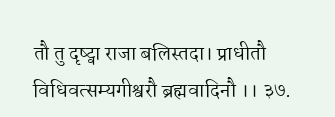तौ तु दृष्ट्वा राजा बलिस्तदा। प्राधीतौ विधिवत्सम्यगीश्वरौ ब्रह्मवादिनौ ।। ३७.